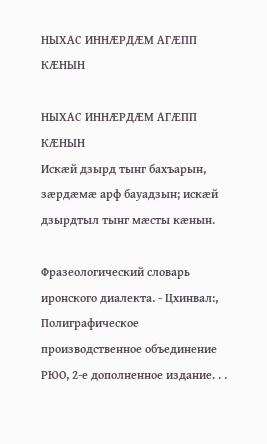НЫХАС ИННÆРДÆМ АГÆПП КÆНЫН

НЫХАС ИННÆРДÆМ АГÆПП КÆНЫН
Искæй дзырд тынг бахъарын, зæрдæмæ арф бауадзын; искæй дзырдтыл тынг мæсты кæнын.

Фразеологический словарь иронского диалекта. - Цхинвал:, Полиграфическое производственное объединение РЮО, 2-е дополненное издание. . .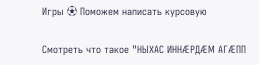Игры ⚽ Поможем написать курсовую

Смотреть что такое "НЫХАС ИННÆРДÆМ АГÆПП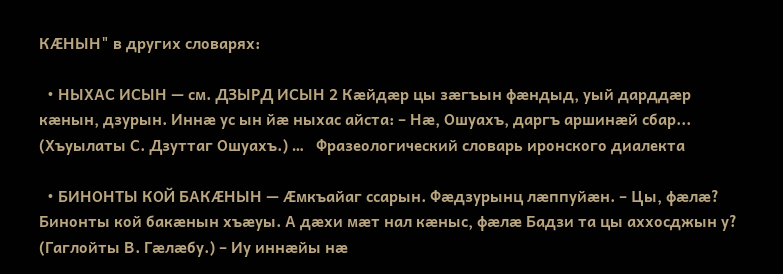КÆНЫН" в других словарях:

  • НЫХАС ИСЫН — см. ДЗЫРД ИСЫН 2 Кæйдæр цы зæгъын фæндыд, уый дарддæр кæнын, дзурын. Иннæ ус ын йæ ныхас айста: – Нæ, Ошуахъ, даргъ аршинæй сбар... (Хъуылаты С. Дзуттаг Ошуахъ.) …   Фразеологический словарь иронского диалекта

  • БИНОНТЫ КОЙ БАКÆНЫН — Æмкъайаг ссарын. Фæдзурынц лæппуйæн. – Цы, фæлæ? Бинонты кой бакæнын хъæуы. А дæхи мæт нал кæныс, фæлæ Бадзи та цы аххосджын у? (Гаглойты В. Гæлæбу.) – Иу иннæйы нæ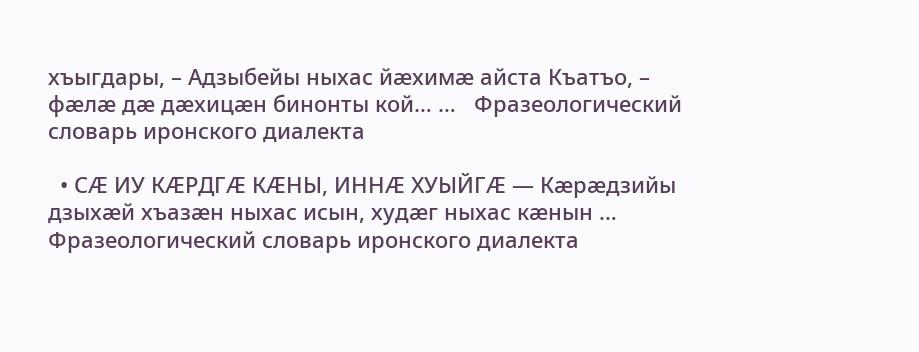хъыгдары, – Адзыбейы ныхас йæхимæ айста Къатъо, – фæлæ дæ дæхицæн бинонты кой… …   Фразеологический словарь иронского диалекта

  • СÆ ИУ КÆРДГÆ КÆНЫ, ИННÆ ХУЫЙГÆ — Кæрæдзийы дзыхæй хъазæн ныхас исын, худæг ныхас кæнын …   Фразеологический словарь иронского диалекта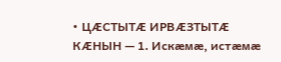• ЦÆСТЫТÆ ИРВÆЗТЫТÆ КÆНЫН — 1. Искæмæ, истæмæ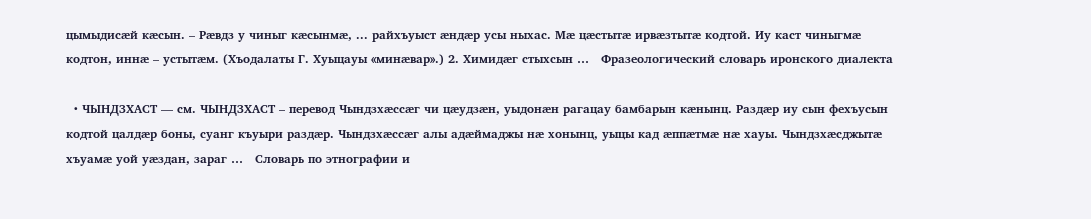цымыдисæй кæсын. – Рæвдз у чиныг кæсынмæ, ... райхъуыст æндæр усы ныхас. Мæ цæстытæ ирвæзтытæ кодтой. Иу каст чиныгмæ кодтон, иннæ – устытæм. (Хъодалаты Г. Хуыцауы «минæвар».) 2. Химидæг стыхсын …   Фразеологический словарь иронского диалекта

  • ЧЫНДЗХАСТ — см. ЧЫНДЗХАСТ – перевод Чындзхæссæг чи цæудзæн, уыдонæн рагацау бамбарын кæнынц. Раздæр иу сын фехъусын кодтой цалдæр боны, суанг къуыри раздæр. Чындзхæссæг алы адæймаджы нæ хонынц, уыцы кад æппæтмæ нæ хауы. Чындзхæсджытæ хъуамæ уой уæздан, зараг …   Словарь по этнографии и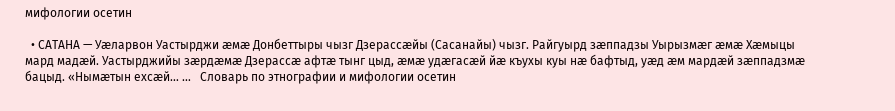мифологии осетин

  • САТАНА — Уæларвон Уастырджи æмæ Донбеттыры чызг Дзерассæйы (Сасанайы) чызг. Райгуырд зæппадзы Уырызмæг æмæ Хæмыцы мард мадæй. Уастырджийы зæрдæмæ Дзерассæ афтæ тынг цыд, æмæ удæгасæй йæ къухы куы нæ бафтыд, уæд æм мардæй зæппадзмæ бацыд. «Нымæтын ехсæй… …   Словарь по этнографии и мифологии осетин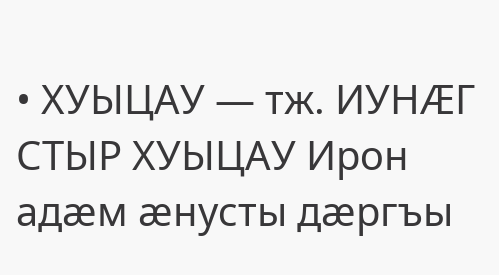• ХУЫЦАУ — тж. ИУНÆГ СТЫР ХУЫЦАУ Ирон адæм æнусты дæргъы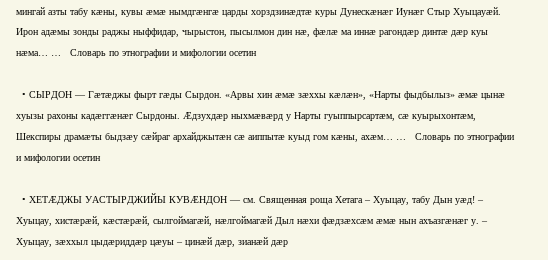мингай азты табу кæны, кувы æмæ нымдгæнгæ царды хорздзинæдтæ куры Дунескæнæг Иунæг Стыр Хуыцауæй. Ирон адæмы зонды раджы ныффидар, чырыстон, пысылмон дин нæ, фæлæ ма иннæ рагондæр динтæ дæр куы нæма… …   Словарь по этнографии и мифологии осетин

  • СЫРДОН — Гæтæджы фырт гæды Сырдон. «Арвы хин æмæ зæххы кæлæн», «Нарты фыдбылыз» æмæ цынæ хуызы рахоны кадæггæнæг Сырдоны. Æдзухдæр ныхмæвæрд у Нарты гуыппырсартæм, сæ куырыхонтæм, Шекспиры драмæты быдзæу сæйраг архайджытæн сæ аиппытæ куыд гом кæны, ахæм… …   Словарь по этнографии и мифологии осетин

  • ХЕТÆДЖЫ УАСТЫРДЖИЙЫ КУВÆНДОН — см. Священная роща Хетага – Хуыцау, табу Дын уæд! – Хуыцау, хистæрæй, кæстæрæй, сылгоймагæй, нæлгоймагæй Дыл нæхи фæдзæхсæм æмæ нын ахъазгæнæг у. – Хуыцау, зæххыл цыдæриддæр цæуы – цинæй дæр, зианæй дæр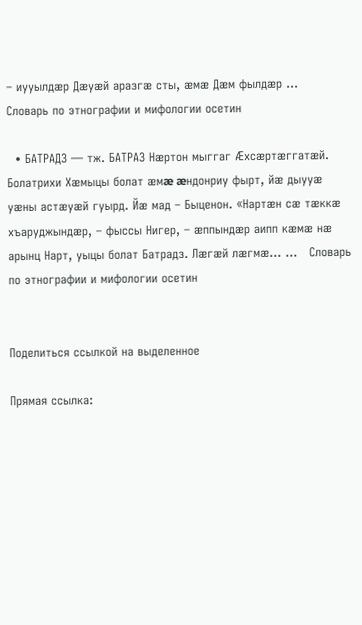– иууылдæр Дæуæй аразгæ сты, æмæ Дæм фылдæр …   Словарь по этнографии и мифологии осетин

  • БАТРАДЗ — тж. БАТРАЗ Нæртон мыггаг Æхсæртæггатæй. Болатрихи Хæмыцы болат æмæ æндонриу фырт, йæ дыууæ уæны астæуæй гуырд. Йæ мад – Быценон. «Нартæн сæ тæккæ хъаруджындæр, – фыссы Нигер, – æппындæр аипп кæмæ нæ арынц Нарт, уыцы болат Батрадз. Лæгæй лæгмæ… …   Словарь по этнографии и мифологии осетин


Поделиться ссылкой на выделенное

Прямая ссылка: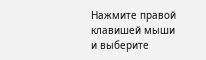Нажмите правой клавишей мыши и выберите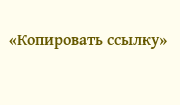«Копировать ссылку»